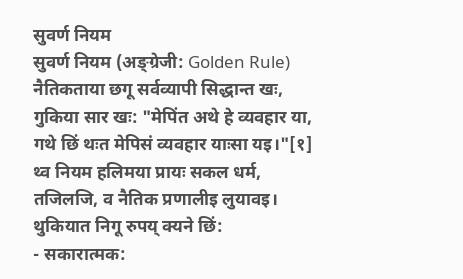सुवर्ण नियम
सुवर्ण नियम (अङ्ग्रेजी: Golden Rule) नैतिकताया छगू सर्वव्यापी सिद्धान्त खः, गुकिया सार खः: "मेपिंत अथे हे व्यवहार या, गथे छिं थःत मेपिसं व्यवहार याःसा यइ।"[१] थ्व नियम हलिमया प्रायः सकल धर्म, तजिलजि, व नैतिक प्रणालीइ लुयावइ। थुकियात निगू रुपय् क्यने छिं:
- सकारात्मक: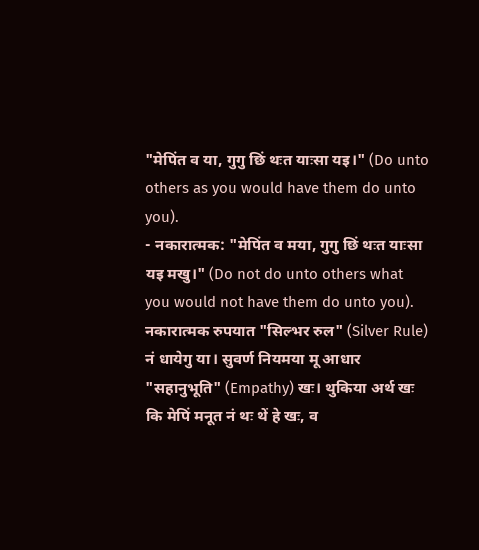"मेपिंत व या, गुगु छिं थःत याःसा यइ।" (Do unto others as you would have them do unto you).
- नकारात्मक: "मेपिंत व मया, गुगु छिं थःत याःसा यइ मखु।" (Do not do unto others what you would not have them do unto you).
नकारात्मक रुपयात "सिल्भर रुल" (Silver Rule) नं धायेगु या। सुवर्ण नियमया मू आधार "सहानुभूति" (Empathy) खः। थुकिया अर्थ खः कि मेपिं मनूत नं थः थें हे खः, व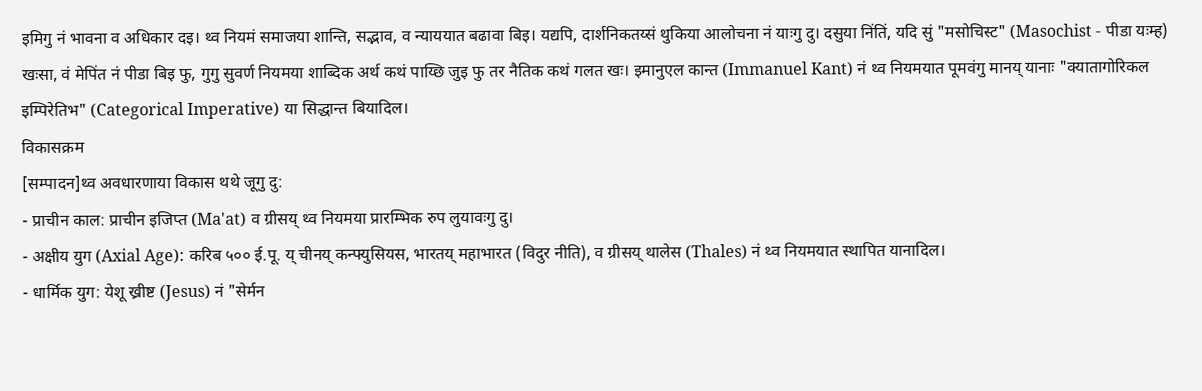इमिगु नं भावना व अधिकार दइ। थ्व नियमं समाजया शान्ति, सद्भाव, व न्याययात बढावा बिइ। यद्यपि, दार्शनिकतय्सं थुकिया आलोचना नं याःगु दु। दसुया निंतिं, यदि सुं "मसोचिस्ट" (Masochist - पीडा यःम्ह) खःसा, वं मेपिंत नं पीडा बिइ फु, गुगु सुवर्ण नियमया शाब्दिक अर्थ कथं पाय्छि जुइ फु तर नैतिक कथं गलत खः। इमानुएल कान्त (Immanuel Kant) नं थ्व नियमयात पूमवंगु मानय् यानाः "क्यातागोरिकल इम्पिरेतिभ" (Categorical Imperative) या सिद्धान्त बियादिल।
विकासक्रम
[सम्पादन]थ्व अवधारणाया विकास थथे जूगु दु:
- प्राचीन काल: प्राचीन इजिप्त (Ma'at) व ग्रीसय् थ्व नियमया प्रारम्भिक रुप लुयावःगु दु।
- अक्षीय युग (Axial Age): करिब ५०० ई.पू. य् चीनय् कन्फ्युसियस, भारतय् महाभारत (विदुर नीति), व ग्रीसय् थालेस (Thales) नं थ्व नियमयात स्थापित यानादिल।
- धार्मिक युग: येशू ख्रीष्ट (Jesus) नं "सेर्मन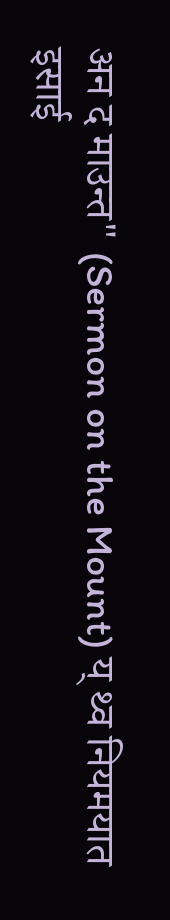अन द माउन्त" (Sermon on the Mount) य् थ्व नियमयात इसाई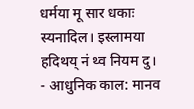धर्मया मू सार धकाः स्यनादिल। इस्लामया हदिथय् नं थ्व नियम दु।
- आधुनिक काल: मानव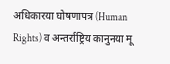अधिकारया घोषणापत्र (Human Rights) व अन्तर्राष्ट्रिय कानुनया मू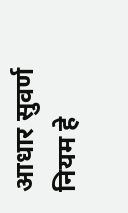आधार सुवर्ण नियम हे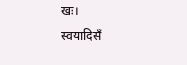खः।
स्वयादिसँ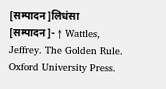[सम्पादन]लिधंसा
[सम्पादन]- ↑ Wattles, Jeffrey. The Golden Rule. Oxford University Press.